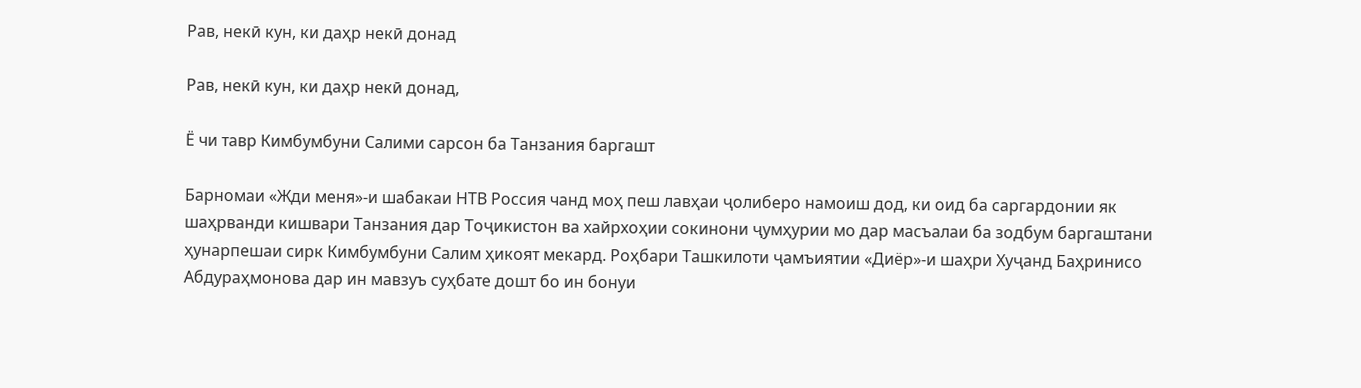Рав, некӣ кун, ки даҳр некӣ донад

Рав, некӣ кун, ки даҳр некӣ донад,

Ё чи тавр Кимбумбуни Салими сарсон ба Танзания баргашт

Барномаи «Жди меня»-и шабакаи НТВ Россия чанд моҳ пеш лавҳаи ҷолиберо намоиш дод, ки оид ба саргардонии як шаҳрванди кишвари Танзания дар Тоҷикистон ва хайрхоҳии сокинони ҷумҳурии мо дар масъалаи ба зодбум баргаштани ҳунарпешаи сирк Кимбумбуни Салим ҳикоят мекард. Роҳбари Ташкилоти ҷамъиятии «Диёр»-и шаҳри Хуҷанд Баҳринисо Абдураҳмонова дар ин мавзуъ суҳбате дошт бо ин бонуи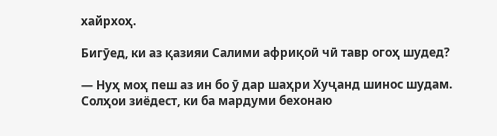хайрхоҳ.

Бигӯед, ки аз қазияи Салими африқоӣ чӣ тавр огоҳ шудед?

— Нуҳ моҳ пеш аз ин бо ӯ дар шаҳри Хуҷанд шинос шудам. Солҳои зиёдест, ки ба мардуми бехонаю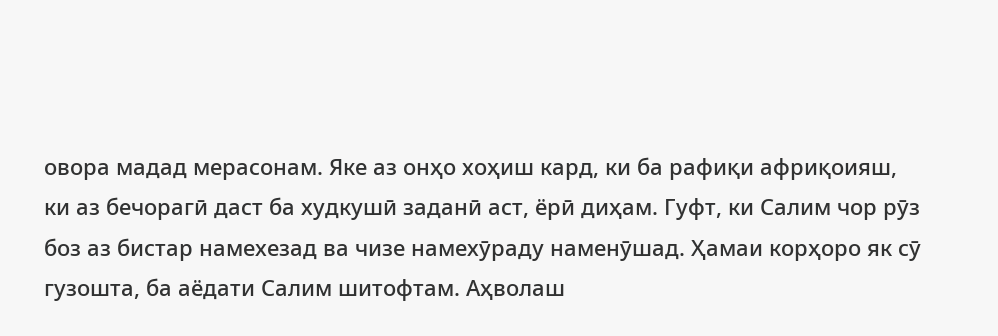овора мадад мерасонам. Яке аз онҳо хоҳиш кард, ки ба рафиқи африқоияш, ки аз бечорагӣ даст ба худкушӣ заданӣ аст, ёрӣ диҳам. Гуфт, ки Салим чор рӯз боз аз бистар намехезад ва чизе намехӯраду наменӯшад. Ҳамаи корҳоро як сӯ гузошта, ба аёдати Салим шитофтам. Аҳволаш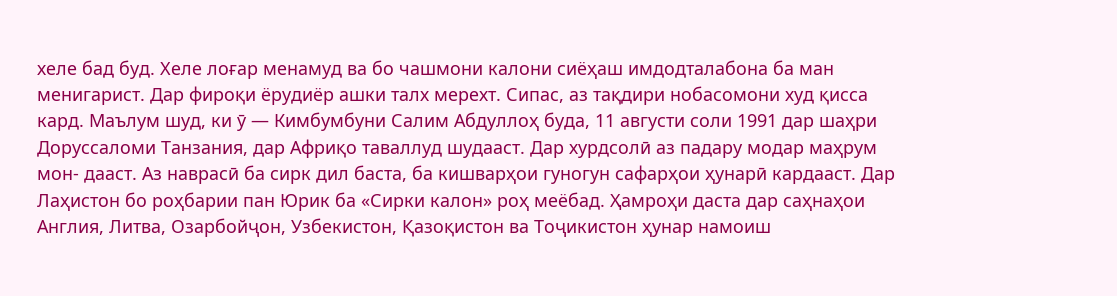хеле бад буд. Хеле лоғар менамуд ва бо чашмони калони сиёҳаш имдодталабона ба ман менигарист. Дар фироқи ёрудиёр ашки талх мерехт. Сипас, аз тақдири нобасомони худ қисса кард. Маълум шуд, ки ӯ — Кимбумбуни Салим Абдуллоҳ буда, 11 августи соли 1991 дар шаҳри Доруссаломи Танзания, дар Африқо таваллуд шудааст. Дар хурдсолӣ аз падару модар маҳрум мон- дааст. Аз наврасӣ ба сирк дил баста, ба кишварҳои гуногун сафарҳои ҳунарӣ кардааст. Дар Лаҳистон бо роҳбарии пан Юрик ба «Сирки калон» роҳ меёбад. Ҳамроҳи даста дар саҳнаҳои Англия, Литва, Озарбойҷон, Узбекистон, Қазоқистон ва Тоҷикистон ҳунар намоиш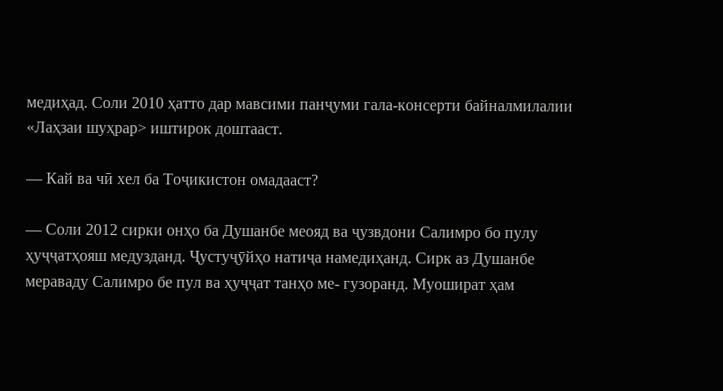медиҳад. Соли 2010 ҳатто дар мавсими панҷуми гала-консерти байналмилалии «Лаҳзаи шуҳрар> иштирок доштааст.

— Кай ва чӣ хел ба Тоҷикистон омадааст?

— Соли 2012 сирки онҳо ба Душанбе меояд ва ҷузвдони Салимро бо пулу ҳуҷҷатҳояш медузданд. Ҷустуҷӯйҳо натиҷа намедиҳанд. Сирк аз Душанбе мераваду Салимро бе пул ва ҳуҷҷат танҳо ме- гузоранд. Муошират ҳам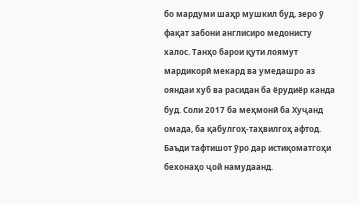бо мардуми шаҳр мушкил буд, зеро ӯ фақат забони англисиро медонисту халос. Танҳо барои қути лоямут мардикорӣ мекард ва умедашро аз ояндаи хуб ва расидан ба ёрудиёр канда буд. Соли 2017 ба меҳмонӣ ба Хуҷанд омада, ба қабулгоҳ-таҳвилгоҳ афтод. Баъди тафтишот ӯро дар истиқоматгоҳи бехонаҳо ҷой намудаанд.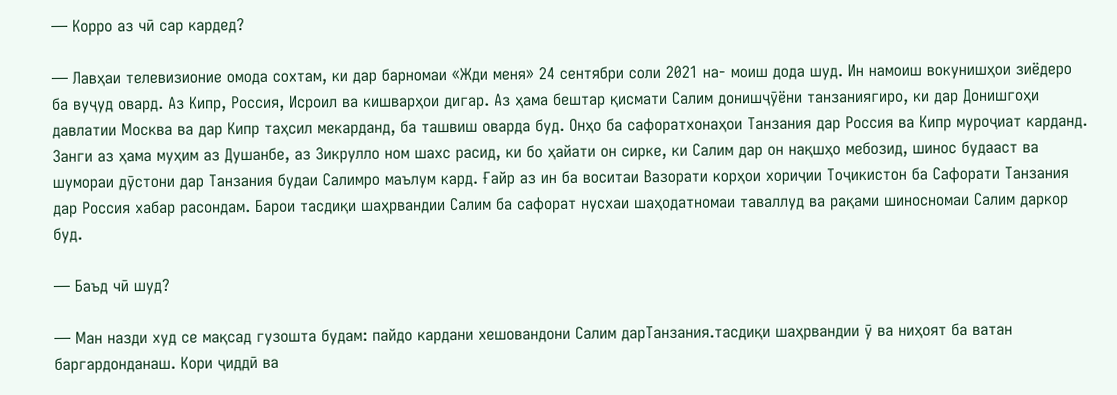— Корро аз чӣ сар кардед?

— Лавҳаи телевизионие омода сохтам, ки дар барномаи «Жди меня» 24 сентябри соли 2021 на- моиш дода шуд. Ин намоиш вокунишҳои зиёдеро ба вуҷуд овард. Аз Кипр, Россия, Исроил ва кишварҳои дигар. Аз ҳама бештар қисмати Салим донишҷӯёни танзаниягиро, ки дар Донишгоҳи давлатии Москва ва дар Кипр таҳсил мекарданд, ба ташвиш оварда буд. Онҳо ба сафоратхонаҳои Танзания дар Россия ва Кипр муроҷиат карданд. Занги аз ҳама муҳим аз Душанбе, аз Зикрулло ном шахс расид, ки бо ҳайати он сирке, ки Салим дар он нақшҳо мебозид, шинос будааст ва шумораи дӯстони дар Танзания будаи Салимро маълум кард. Ғайр аз ин ба воситаи Вазорати корҳои хориҷии Тоҷикистон ба Сафорати Танзания дар Россия хабар расондам. Барои тасдиқи шаҳрвандии Салим ба сафорат нусхаи шаҳодатномаи таваллуд ва рақами шиносномаи Салим даркор буд.

— Баъд чӣ шуд?

— Ман назди худ се мақсад гузошта будам: пайдо кардани хешовандони Салим дарТанзания.тасдиқи шаҳрвандии ӯ ва ниҳоят ба ватан баргардонданаш. Кори ҷиддӣ ва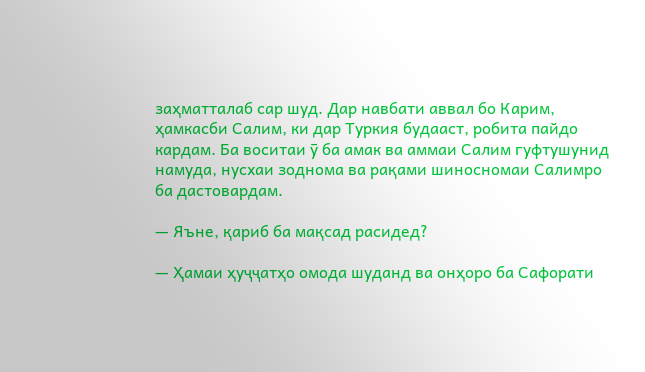заҳматталаб сар шуд. Дар навбати аввал бо Карим, ҳамкасби Салим, ки дар Туркия будааст, робита пайдо кардам. Ба воситаи ӯ ба амак ва аммаи Салим гуфтушунид намуда, нусхаи зоднома ва рақами шиносномаи Салимро ба дастовардам.

— Яъне, қариб ба мақсад расидед?

— Ҳамаи ҳуҷҷатҳо омода шуданд ва онҳоро ба Сафорати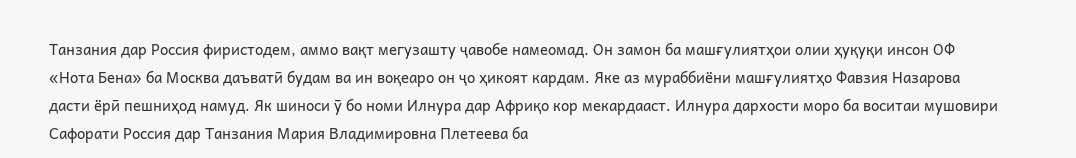Танзания дар Россия фиристодем, аммо вақт мегузашту ҷавобе намеомад. Он замон ба машғулиятҳои олии ҳуқуқи инсон ОФ «Нота Бена» ба Москва даъватӣ будам ва ин воқеаро он ҷо ҳикоят кардам. Яке аз мураббиёни машғулиятҳо Фавзия Назарова дасти ёрӣ пешниҳод намуд. Як шиноси ӯ бо номи Илнура дар Африқо кор мекардааст. Илнура дархости моро ба воситаи мушовири Сафорати Россия дар Танзания Мария Владимировна Плетеева ба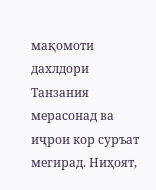мақомоти дахлдори Танзания мерасонад ва иҷрои кор суръат мегирад. Ниҳоят,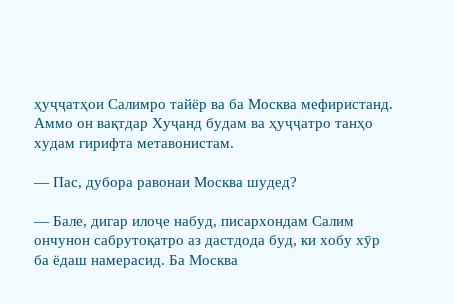ҳуҷҷатҳои Салимро тайёр ва ба Москва мефиристанд. Аммо он вақтдар Хуҷанд будам ва ҳуҷҷатро танҳо худам гирифта метавонистам.

— Пас, дубора равонаи Москва шудед?

— Бале, дигар илоҷе набуд, писархондам Салим ончунон сабрутоқатро аз дастдода буд, ки хобу хӯр ба ёдаш намерасид. Ба Москва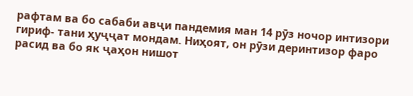рафтам ва бо сабаби авҷи пандемия ман 14 рӯз ночор интизори гириф- тани ҳуҷҷат мондам. Ниҳоят, он рӯзи деринтизор фаро расид ва бо як ҷаҳон нишот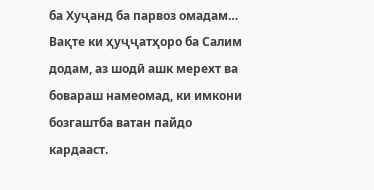ба Хуҷанд ба парвоз омадам… Вақте ки ҳуҷҷатҳоро ба Салим додам, аз шодӣ ашк мерехт ва бовараш намеомад, ки имкони бозгаштба ватан пайдо кардааст.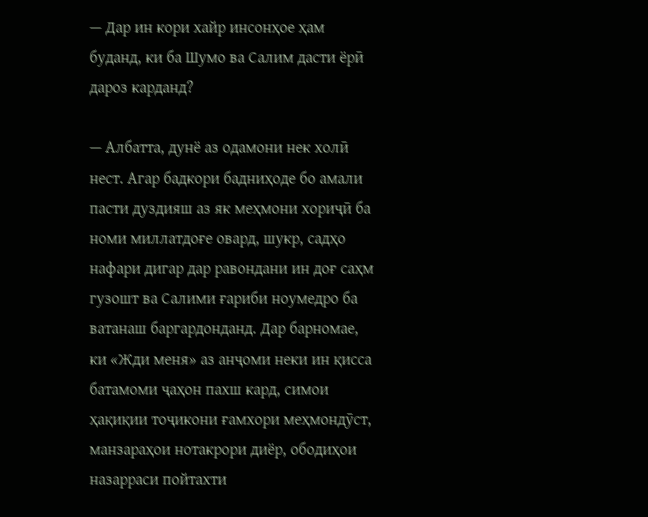— Дар ин кори хайр инсонҳое ҳам буданд, ки ба Шумо ва Салим дасти ёрӣ дароз карданд?

— Албатта, дунё аз одамони нек холӣ нест. Агар бадкори бадниҳоде бо амали пасти дуздияш аз як меҳмони хориҷӣ ба номи миллатдоғе овард, шукр, садҳо нафари дигар дар равондани ин доғ саҳм гузошт ва Салими ғариби ноумедро ба ватанаш баргардонданд. Дар барномае, ки «Жди меня» аз анҷоми неки ин қисса батамоми ҷаҳон пахш кард, симои ҳақиқии тоҷикони ғамхори меҳмондӯст, манзараҳои нотакрори диёр, ободиҳои назарраси пойтахти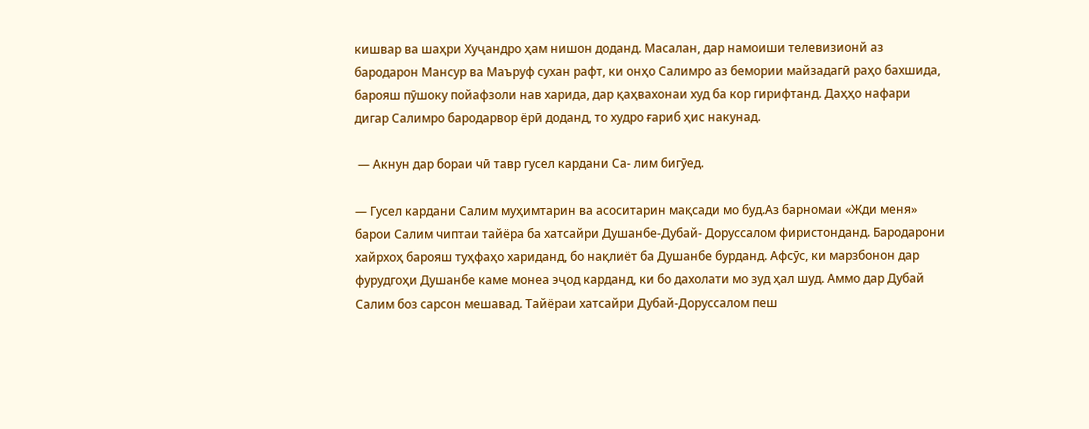кишвар ва шаҳри Хуҷандро ҳам нишон доданд. Масалан, дар намоиши телевизионй аз бародарон Мансур ва Маъруф сухан рафт, ки онҳо Салимро аз бемории майзадагӣ раҳо бахшида, барояш пӯшоку пойафзоли нав харида, дар қаҳвахонаи худ ба кор гирифтанд. Даҳҳо нафари дигар Салимро бародарвор ёрӣ доданд, то худро ғариб ҳис накунад.

 — Акнун дар бораи чӣ тавр гусел кардани Са- лим бигӯед.

— Гусел кардани Салим муҳимтарин ва асоситарин мақсади мо буд.Аз барномаи «Жди меня» барои Салим чиптаи тайёра ба хатсайри Душанбе-Дубай- Доруссалом фиристонданд. Бародарони хайрхоҳ барояш туҳфаҳо хариданд, бо нақлиёт ба Душанбе бурданд. Афсӯс, ки марзбонон дар фурудгоҳи Душанбе каме монеа эҷод карданд, ки бо дахолати мо зуд ҳал шуд. Аммо дар Дубай Салим боз сарсон мешавад. Тайёраи хатсайри Дубай-Доруссалом пеш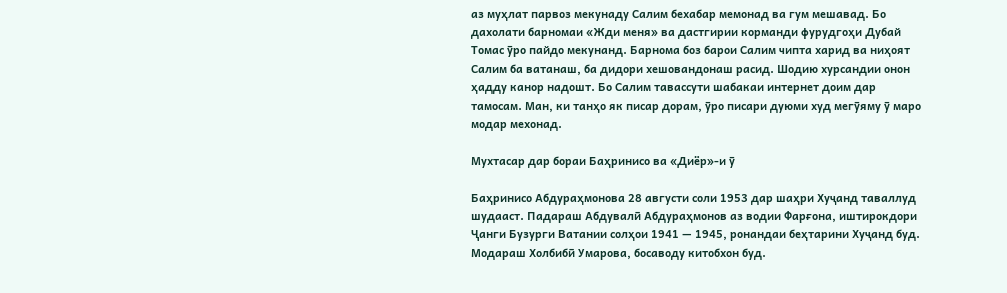аз муҳлат парвоз мекунаду Салим бехабар мемонад ва гум мешавад. Бо дахолати барномаи «Жди меня» ва дастгирии корманди фурудгоҳи Дубай Томас ӯро пайдо мекунанд. Барнома боз барои Салим чипта харид ва ниҳоят Салим ба ватанаш, ба дидори хешовандонаш расид. Шодию хурсандии онон ҳадду канор надошт. Бо Салим тавассути шабакаи интернет доим дар тамосам. Ман, ки танҳо як писар дорам, ӯро писари дуюми худ мегӯяму ӯ маро модар мехонад.

Мухтасар дар бораи Баҳринисо ва «Диёр»-и ӯ

Баҳринисо Абдураҳмонова 28 августи соли 1953 дар шаҳри Хуҷанд таваллуд шудааст. Падараш Абдувалӣ Абдураҳмонов аз водии Фарғона, иштирокдори Ҷанги Бузурги Ватании солҳои 1941 — 1945, ронандаи беҳтарини Хуҷанд буд. Модараш Холбибӣ Умарова, босаводу китобхон буд.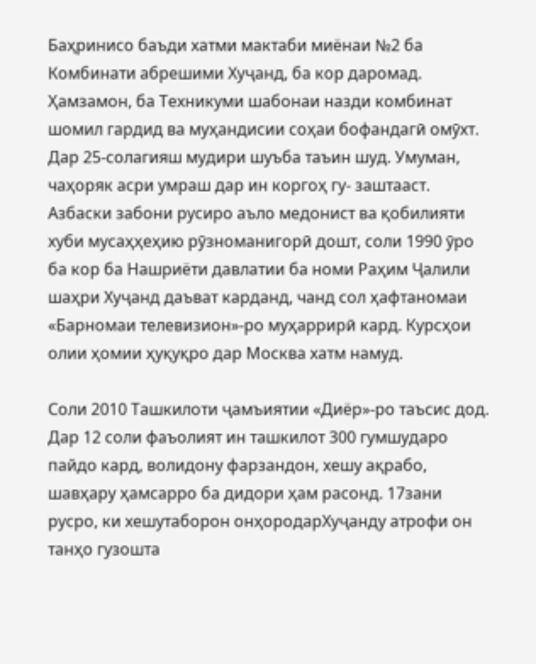Баҳринисо баъди хатми мактаби миёнаи №2 ба Комбинати абрешими Хуҷанд, ба кор даромад. Ҳамзамон, ба Техникуми шабонаи назди комбинат шомил гардид ва муҳандисии соҳаи бофандагӣ омӯхт. Дар 25-солагияш мудири шуъба таъин шуд. Умуман, чаҳоряк асри умраш дар ин коргоҳ гу- заштааст. Азбаски забони русиро аъло медонист ва қобилияти хуби мусаҳҳеҳию рӯзноманигорӣ дошт, соли 1990 ӯро ба кор ба Нашриёти давлатии ба номи Раҳим Ҷалили шаҳри Хуҷанд даъват карданд, чанд сол ҳафтаномаи «Барномаи телевизион»-ро муҳаррирӣ кард. Курсҳои олии ҳомии ҳуқуқро дар Москва хатм намуд.

Соли 2010 Ташкилоти ҷамъиятии «Диёр»-ро таъсис дод. Дар 12 соли фаъолият ин ташкилот 300 гумшударо пайдо кард, волидону фарзандон, хешу ақрабо, шавҳару ҳамсарро ба дидори ҳам расонд. 17зани русро, ки хешутаборон онҳородарХуҷанду атрофи он танҳо гузошта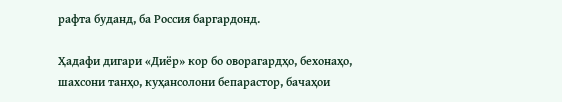рафта буданд, ба Россия баргардонд.

Ҳадафи дигари «Диёр» кор бо оворагардҳо, бехонаҳо, шахсони танҳо, куҳансолони бепарастор, бачаҳои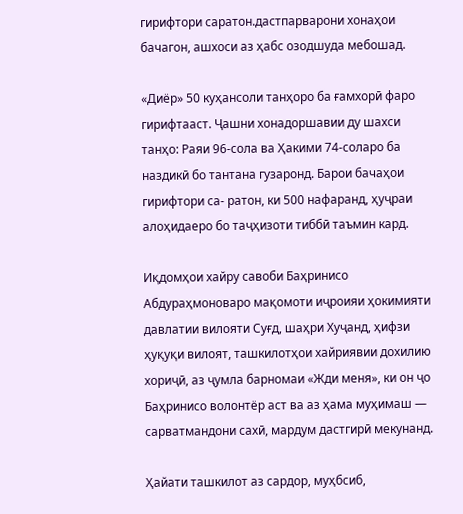гирифтори саратон.дастпарварони хонаҳои бачагон, ашхоси аз ҳабс озодшуда мебошад.

«Диёр» 50 куҳансоли танҳоро ба ғамхорӣ фаро гирифтааст. Ҷашни хонадоршавии ду шахси танҳо: Раяи 96-сола ва Ҳакими 74-соларо ба наздикӣ бо тантана гузаронд. Барои бачаҳои гирифтори са- ратон, ки 500 нафаранд, ҳуҷраи алоҳидаеро бо таҷҳизоти тиббӣ таъмин кард.

Иқдомҳои хайру савоби Баҳринисо Абдураҳмоноваро мақомоти иҷроияи ҳокимияти давлатии вилояти Суғд, шаҳри Хуҷанд, ҳифзи ҳуқуқи вилоят, ташкилотҳои хайриявии дохилию хориҷӣ, аз ҷумла барномаи «Жди меня», ки он ҷо Баҳринисо волонтёр аст ва аз ҳама муҳимаш — сарватмандони сахӣ, мардум дастгирӣ мекунанд.

Ҳайати ташкилот аз сардор, муҳбсиб,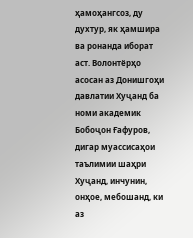ҳамоҳангсоз, ду духтур, як ҳамшира ва ронанда иборат аст. Волонтёрҳо асосан аз Донишгоҳи давлатии Хуҷанд ба номи академик Бобоҷон Ғафуров, дигар муассисаҳои таълимии шаҳри Хуҷанд, инчунин, онҳое, мебошанд, ки аз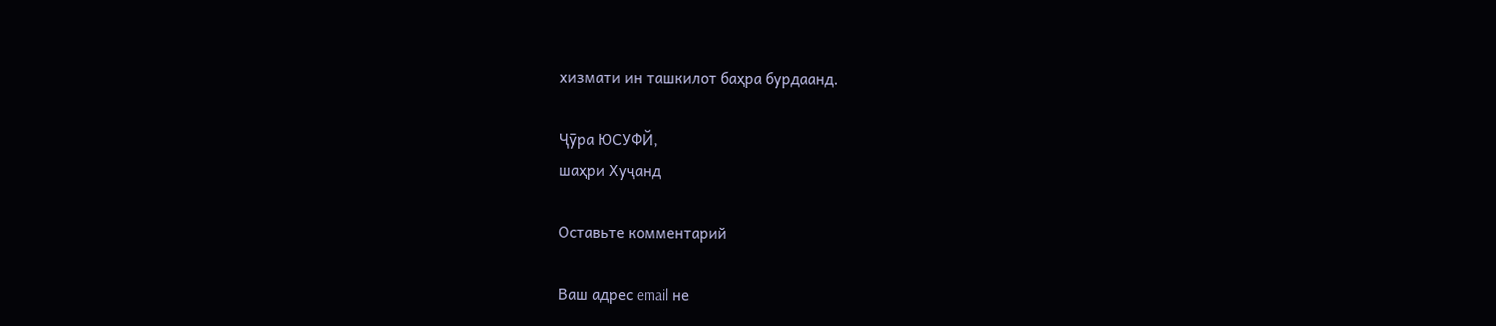хизмати ин ташкилот баҳра бурдаанд.

Ҷӯра ЮСУФЙ,
шаҳри Хуҷанд

Оставьте комментарий

Ваш адрес email не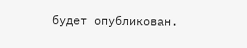будет опубликован.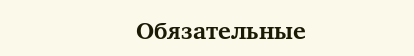Обязательные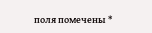поля помечены *